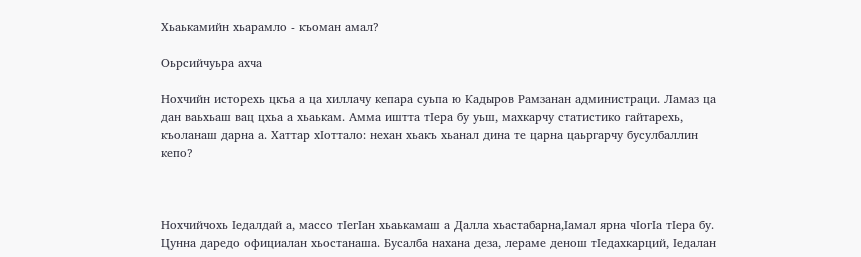Хьаькамийн хьарамло - къоман амал?

Оьрсийчуьра ахча

Нохчийн исторехь цкъа а ца хиллачу кепара суьпа ю Кадыров Рамзанан администраци. Ламаз ца дан ваьхьаш вац цхьа а хьаькам. Амма иштта тIера бу уьш, махкарчу статистико гайтарехь, къоланаш дарна а. Хаттар хIоттало: нехан хьакъ хьанал дина те царна цаьргарчу бусулбаллин кепо?



Нохчийчохь Iедалдай а, массо тIегIан хьаькамаш а Далла хьастабарна,Iамал ярна чIогIа тIера бу. Цунна даредо официалан хьостанаша. Бусалба нахана деза, лераме денош тIедахкарций, Iедалан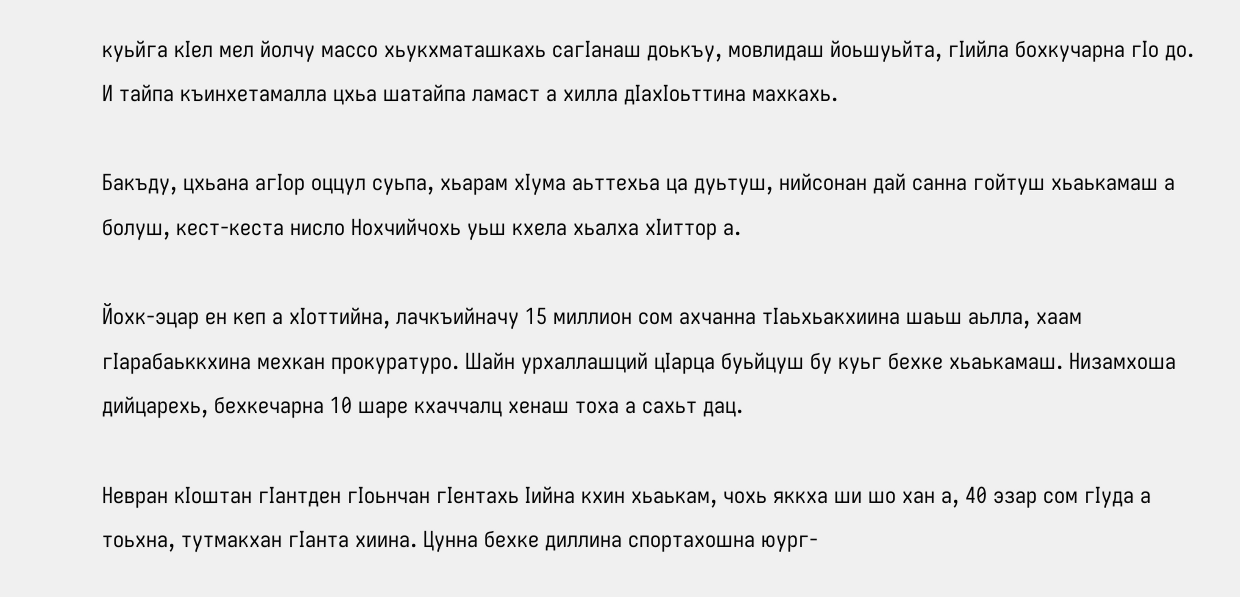куьйга кIел мел йолчу массо хьукхматашкахь сагIанаш доькъу, мовлидаш йоьшуьйта, гIийла бохкучарна гIо до. И тайпа къинхетамалла цхьа шатайпа ламаст а хилла дIахIоьттина махкахь.

Бакъду, цхьана агIор оццул суьпа, хьарам хIума аьттехьа ца дуьтуш, нийсонан дай санна гойтуш хьаькамаш а болуш, кест-кеста нисло Нохчийчохь уьш кхела хьалха хIиттор а.

Йохк-эцар ен кеп а хIоттийна, лачкъийначу 15 миллион сом ахчанна тIаьхьакхиина шаьш аьлла, хаам гIарабаьккхина мехкан прокуратуро. Шайн урхаллашций цIарца буьйцуш бу куьг бехке хьаькамаш. Низамхоша дийцарехь, бехкечарна 10 шаре кхаччалц хенаш тоха а сахьт дац.

Невран кIоштан гIантден гIоьнчан гIентахь Iийна кхин хьаькам, чохь яккха ши шо хан а, 40 эзар сом гIуда а тоьхна, тутмакхан гIанта хиина. Цунна бехке диллина спортахошна юург-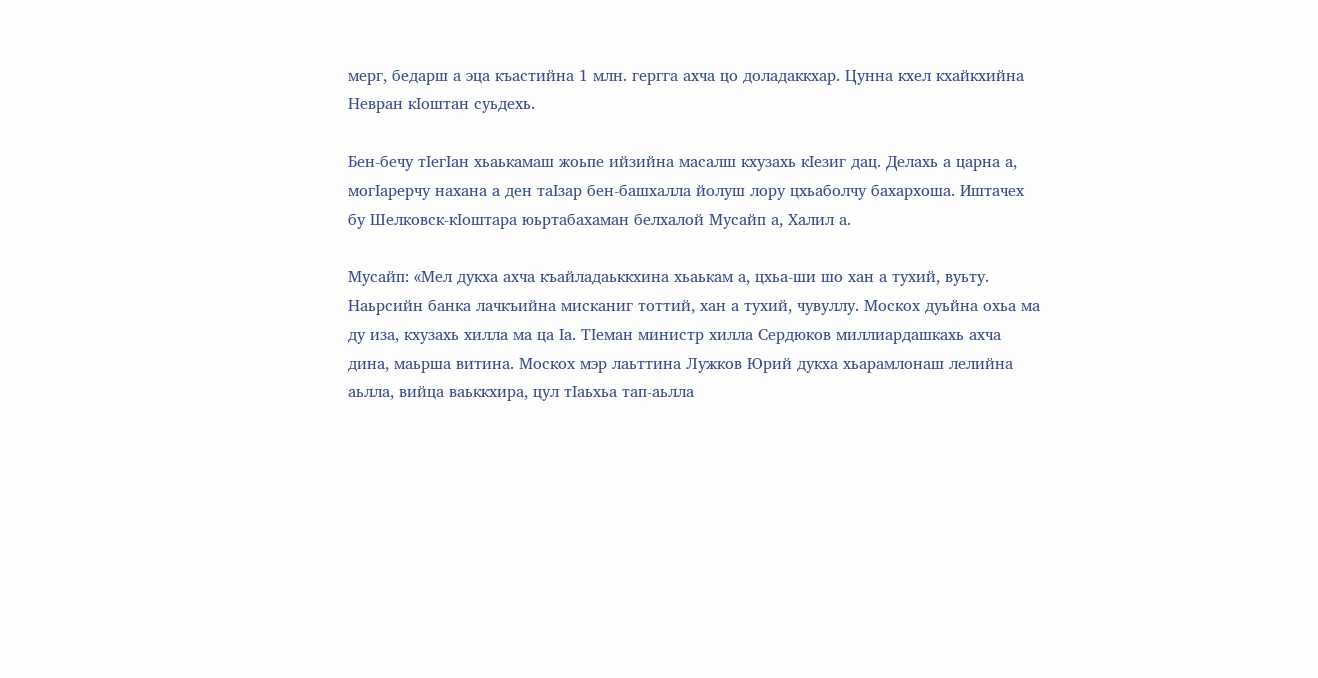мерг, бедарш а эца къастийна 1 млн. гергга ахча цо доладаккхар. Цунна кхел кхайкхийна Невран кIоштан суьдехь.

Бен-бечу тIегIан хьаькамаш жоьпе ийзийна масалш кхузахь кIезиг дац. Делахь а царна а, могIарерчу нахана а ден таIзар бен-башхалла йолуш лору цхьаболчу бахархоша. Иштачех бу Шелковск-кIоштара юьртабахаман белхалой Мусайп а, Халил а.

Мусайп: «Мел дукха ахча къайладаьккхина хьаькам а, цхьа-ши шо хан а тухий, вуьту. Наьрсийн банка лачкъийна мисканиг тоттий, хан а тухий, чувуллу. Москох дуьйна охьа ма ду иза, кхузахь хилла ма ца Iа. ТIеман министр хилла Сердюков миллиардашкахь ахча дина, маьрша витина. Москох мэр лаьттина Лужков Юрий дукха хьарамлонаш лелийна аьлла, вийца ваьккхира, цул тIаьхьа тап-аьлла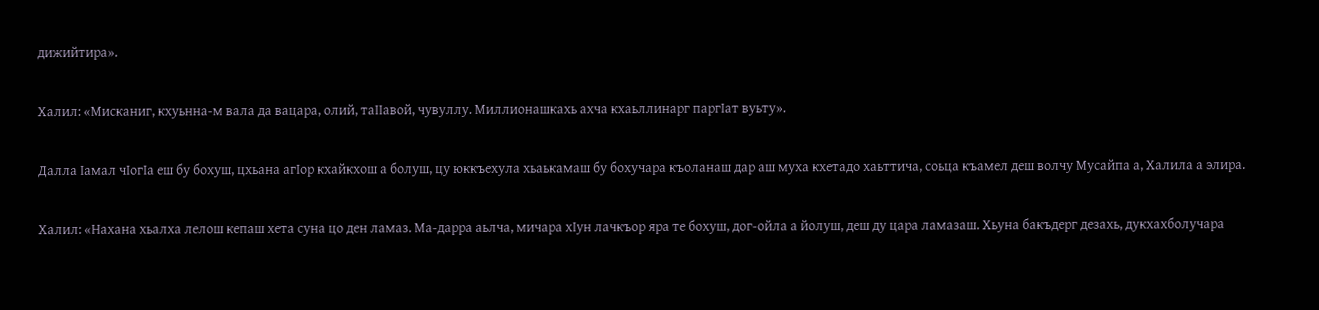дижийтира».

Халил: «Мисканиг, кхуьнна-м вала да вацара, олий, таIIавой, чувуллу. Миллионашкахь ахча кхаьллинарг паргIат вуьту».

Далла Iамал чIогIа еш бу бохуш, цхьана агIор кхайкхош а болуш, цу юккъехула хьаькамаш бу бохучара къоланаш дар аш муха кхетадо хаьттича, соьца къамел деш волчу Мусайпа а, Халила а элира.

Халил: «Нахана хьалха лелош кепаш хета суна цо ден ламаз. Ма-дарра аьлча, мичара хIун лачкъор яра те бохуш, дог-ойла а йолуш, деш ду цара ламазаш. Хьуна бакъдерг дезахь, дукхахболучара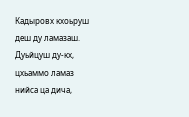Кадыровх кхоьруш деш ду ламазаш. Дуьйцуш ду-кх, цхьаммо ламаз нийса ца дича,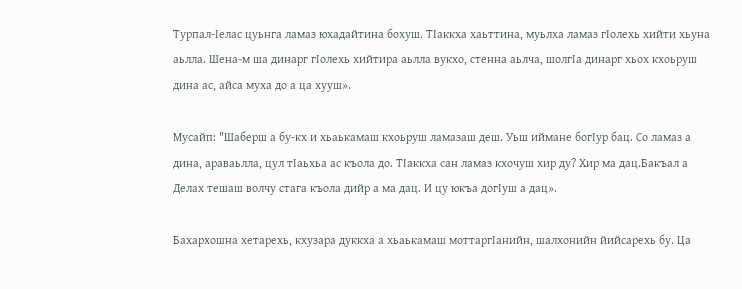Турпал-Iелас цуьнга ламаз юхадайтина бохуш. ТIаккха хаьттина, муьлха ламаз гIолехь хийти хьуна аьлла. Шена-м ша динарг гIолехь хийтира аьлла вукхо, стенна аьлча, шолгIа динарг хьох кхоьруш дина ас, айса муха до а ца хууш».

Мусайп: "Шаберш а бу-кх и хьаькамаш кхоьруш ламазаш деш. Уьш иймане богIур бац. Со ламаз а дина, араваьлла, цул тIаьхьа ас къола до. ТIаккха сан ламаз кхочуш хир ду? Хир ма дац.Бакъал а Делах тешаш волчу стага къола дийр а ма дац. И цу юкъа догIуш а дац».

Бахархошна хетарехь, кхузара дуккха а хьаькамаш моттаргIанийн, шалхонийн йийсарехь бу. Ца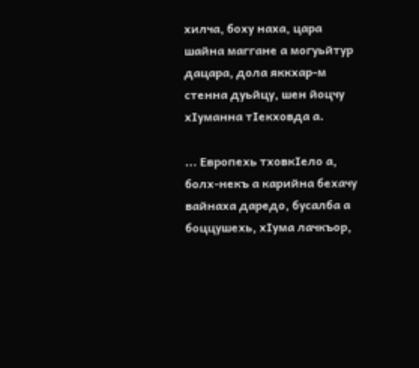хилча, боху наха, цара шайна маггане а могуьйтур дацара, дола яккхар-м стенна дуьйцу, шен йоцчу хIуманна тIекховда а.

... Европехь тховкIело а, болх-некъ а карийна бехачу вайнаха даредо, бусалба а боццушехь, хIума лачкъор,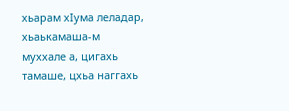хьарам хIума леладар, хьаькамаша-м муххале а, цигахь тамаше, цхьа наггахь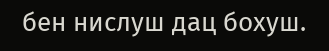бен нислуш дац бохуш.